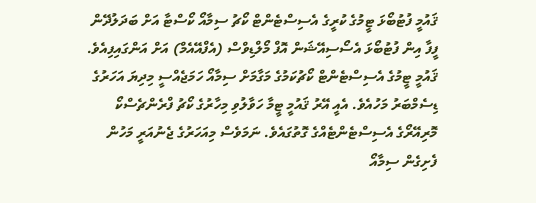ޤައުމީ ފުޓުބޯޅަ ޓީމުގެ ކުރީގެ އެސިސްޓެންޓް ކޯޗު ސިމާއޯ ކޯސްޓާ އަށް ބަދަލުދޭން ފީފާ އިން ފުޓުބޯޅަ އެސޯސިއޭޝަން އޮފް މޯލްޑިވްސް (އެފްއޭއެމް) އަށް އަންގައިފިއެވެ.
ޤައުމީ ޓީމުގެ އެސިސްޓެންޓް ކޯޗުކަމުގެ މަގާމަށް ސިމާއޯ ހަމަޖެއްސީ މިދިޔަ އަހަރުގެ ޑިސެމްބަރު މަހުއެވެ. އެއީ އޭރު ޤައުމީ ޓީމާ ހަވާލުވި މިހާރުގެ ކޯޗު ފްރެންޗެސްކޯ މޮރިއޭރޯގެ އެސިސްޓެންޓެއްގެ ގޮތުގައެވެ. ނަމަވެސް މިއަހަރުގެ ޖެނުއަރީ މަހުން ފެށިގެން ސިމާއޯ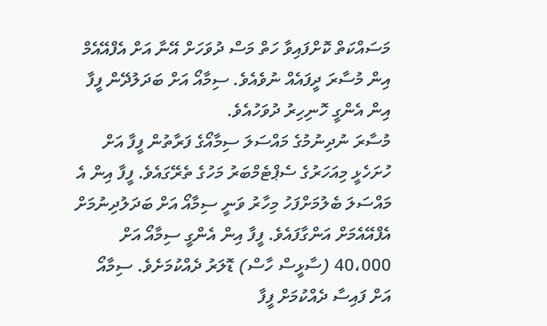މަސައްކަތް ކޮށްފައިވާ ހަތް މަސް ދުވަހަށް އޭނާ އަށް އެފްއޭއެމް އިން މުސާރަ ދީފައެއް ނުވެއެވެ. ސިމާއޯ އަށް ބަދަލުދޭން ފީފާ އިން އެންގީ ހޮނިހިރު ދުވަހުއެވެ.
މުސާރަ ނުދިނުމުގެ މައްސަލަ ސިމާއޯގެ ފަރާތުން ފީފާ އަށް ހުށަހެޅީ މިއަހަރުގެ ސެޕްޓެމްބަރު މަހުގެ ތެރޭގައެވެ. ފީފާ އިން އެ މައްސަލަ ބެލުމަށްފަހު މިހާރު ވަނީ ސިމާއޯ އަށް ބަދަލުދިނުމަށް އެފްއޭއެމަށް އަންގާފައެވެ. ފީފާ އިން އެންގީ ސިމާއޯ އަށް 40،000 (ސާޅީސް ހާސް) ޑޮލަރު ދެއްކުމަށެވެ. ސިމާއޯ އަށް ފައިސާ ދެއްކުމަށް ފީފާ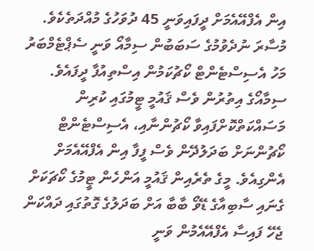އިން އެފްއޭއެމަށް ދީފައިވަނީ 45 ދުވަހުގެ މުއްދަތެކެވެ.
މުސާރަ ނުދެވުމުގެ ސަބަބުން ސިމާއޯ ވަނީ ސެޕްޓެމްބަރު މަހު އެސިސްޓެންޓް ކޯޗުކަމުން އިސްތިއުފާ ދީފައެވެ. ސިމާއޯގެ އިތުރުން ވެސް ޤައުމީ ޓީމުގައި ކުރިން މަސައްކަތްކޮށްފައިވާ ކޯޗުންނާއި، އެސިސްޓެންޓް ކޯޗުންނަށް ބަދަލުދޭން ވެސް ފީފާ އިން އެފްއޭއެމަށް އެންގިއެވެ. މީގެ ތެރެއިން ޤައުމީ އަންހެން ޓީމުގެ ކޯޗަކަށް ގެނައި ސާބިއާގެ ޑޭވޯ ބާބާ އަށް ބަދަލުގެ ގޮތުގައި ދައްކަން ޖެހޭ ފައިސާ އެފްއޭއެމުން ވަނީ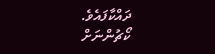ދައްކާފައެވެ.
ކޯޗުންނަށް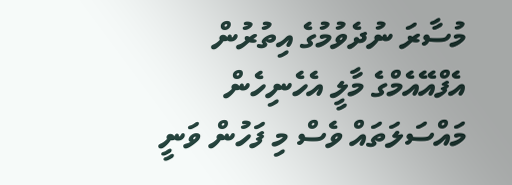މުސާރަ ނުދެވުމުގެ އިތުރުން އެފްއޭއެމްގެ މާލީ އެހެނިހެން މައްސަލަތައް ވެސް މި ފަހުން ވަނީ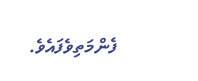ފެންމަތިވެފައެވެ.